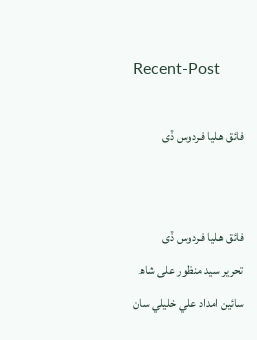Recent-Post

فائق هـليا فـردوس ڏی


فائق هـليا فـردوس ڏی
تحریر سید منظور علی شاھ
سائين امداد علي خليلي سان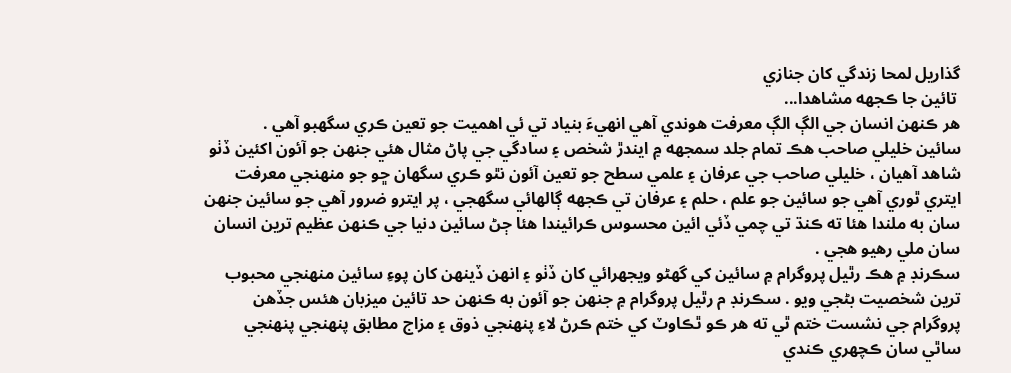گذاريل لمحا زندگي کان جنازي
 تائين جا ڪجهه مشاهدا...
هر ڪنهن انسان جي الڳ الڳ معرفت هوندي آهي انهيءَ بنياد تي ئي اهميت جو تعين ڪري سگهبو آهي .
سائين خليلي صاحب هڪ تمام جلد سمجهه ۾ ايندڙ شخص ۽ سادگي جي پاڻ مثال هئي جنهن جو آئون اکئين ڏٺو شاهد آهيان ، خليلي صاحب جي عرفان ۽ علمي سطح جو تعين آئون نٿو ڪري سگهان ڇو جو منهنجي معرفت ايتري ٿوري آهي جو سائين جو علم ، حلم ۽ عرفان تي ڪجهه ڳالهائي سگهجي ، پر ايترو ضرور آهي جو سائين جنهن سان به ملندا هئا ته ڪنڌ تي چمي ڏئي ائين محسوس ڪرائيندا هئا ڄڻ سائين دنيا جي ڪنهن عظيم ترين انسان سان ملي رهيو هجي .
سڪرنڊ ۾ هڪ رٿيل پروگرام ۾ سائين کي گهڻو ويجهرائي کان ڏٺو ۽ انهن ڏينهن کان پوءِ سائين منهنجي محبوب ترين شخصيت بڻجي ويو . سڪرنڊ م رٿيل پروگرام ۾ جنهن جو آئون به ڪنهن حد تائين ميزبان هئس جڏهن پروگرام جي نشست ختم ٿي ته هر ڪو ٿڪاوٽ کي ختم ڪرڻ لاءِ پنهنجي ذوق ۽ مزاج مطابق پنهنجي پنهنجي ساٿي سان ڪچهري ڪندي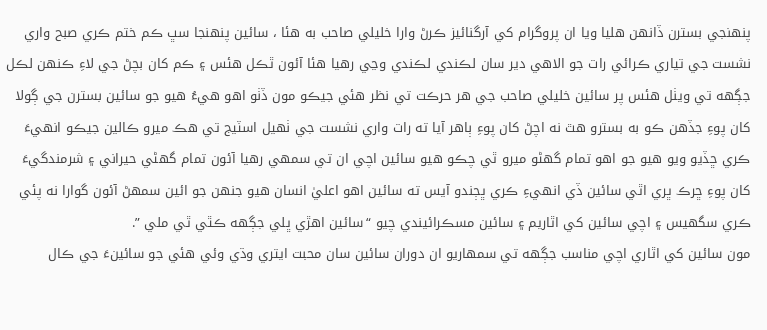پنهنجي بسترن ڏانهن هليا ويا ان پروگرام کي آرگنائيز ڪرڻ وارا خليلي صاحب به هئا ، سائين پنهنجا سڀ ڪم ختم ڪري صبح واري نشست جي تياري ڪرائي رات جو الاهي دير سان لڪندي لڪندي وڃي رهيا هئا آئون ٿڪل هئس ۽ ڪم کان بچڻ جي لاءِ ڪنهن لڪل جڳهه تي ويٺل هئس پر سائين خليلي صاحب جي هر حرڪت تي نظر هئي جيڪو مون ڏٺو اهو هيءُ هيو جو سائين بسترن جي ڳولا کان پوءِ جڏهن ڪو به بسترو هٿ نه اچڻ کان پوءِ ٻاهر آيا ته رات واري نشست جي ٺهيل اسٽيج تي هڪ ميرو ڪالين جيڪو انهيءَ ڪري ڇڏيو ويو هيو جو اهو تمام گهڻو ميرو ٿي چڪو هيو سائين اچي ان تي سمهي رهيا آئون تمام گهڻي حيراني ۽ شرمندگيءَ کان پوءِ ڇرڪ ڀري اٿي سائين ڏي انهيءِ ڪري ڀڄندو آيس ته سائين اهو اعليٰ انسان هيو جنهن جو ائين سمهڻ آئون گوارا نه پئي ڪري سگهيس ۽ اچي سائين کي اٿاريم ۽ سائين مسڪرائيندي چيو “سائين اهڙي ڀلي جڳهه ڪٿي ٿي ملي ”.
مون سائين کي اٿاري اچي مناسب جڳهه تي سمهاريو ان دوران سائين سان محبت ايتري وڌي وئي هئي جو سائينءَ جي ڪال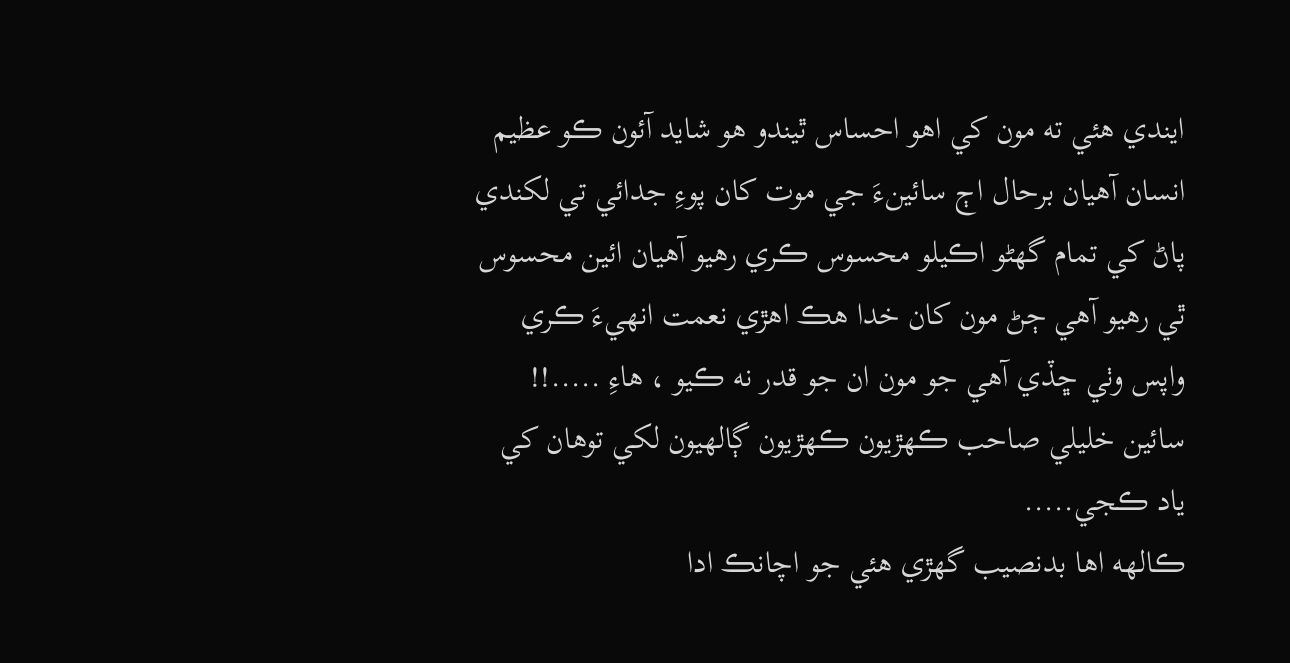ايندي هئي ته مون کي اهو احساس ٿيندو هو شايد آئون ڪو عظيم انسان آهيان برحال اڄ سائينءَ جي موت کان پوءِ جدائي تي لکندي پاڻ کي تمام گهڻو اڪيلو محسوس ڪري رهيو آهيان ائين محسوس ٿي رهيو آهي ڄڻ مون کان خدا هڪ اهڙي نعمت انهيءَ ڪري واپس وٺي ڇڏي آهي جو مون ان جو قدر نه ڪيو ، هاءِ .....!! سائين خليلي صاحب ڪهڙيون ڪهڙيون ڳالهيون لکي توهان کي ياد ڪجي.....
ڪالهه اها بدنصيب گهڙي هئي جو اچانڪ ادا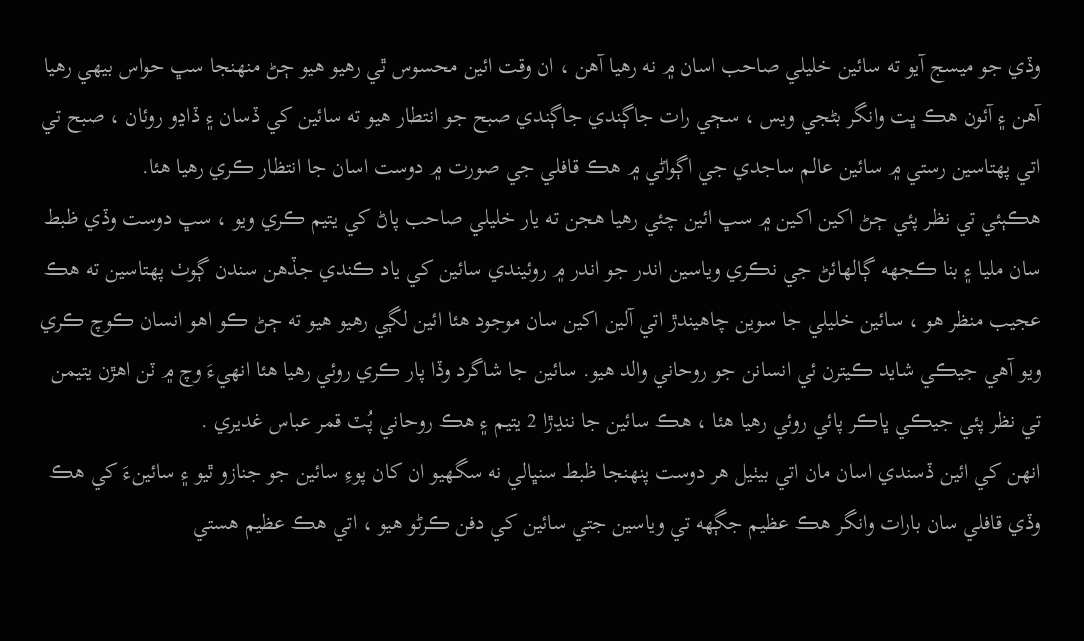وڏي جو ميسج آيو ته سائين خليلي صاحب اسان ۾ نه رهيا آهن ، ان وقت ائين محسوس ٿي رهيو هيو ڄڻ منهنجا سڀ حواس بيهي رهيا آهن ۽ آئون هڪ ڀت وانگر بڻجي ويس ، سڄي رات جاڳندي جاڳندي صبح جو انتطار هيو ته سائين کي ڏسان ۽ ڏاڍو روئان ، صبح تي اتي پهتاسين رستي ۾ سائين عالم ساجدي جي اڳواڻي ۾ هڪ قافلي جي صورت ۾ دوست اسان جا انتظار ڪري رهيا هئا.
هڪٻئي تي نظر پئي ڄڻ اکين اکين ۾ سڀ ائين چئي رهيا هجن ته يار خليلي صاحب پاڻ کي يتيم ڪري ويو ، سڀ دوست وڏي ظبط سان مليا ۽ بنا ڪجهه ڳالهائڻ جي نڪري وياسين اندر جو اندر ۾ روئيندي سائين کي ياد ڪندي جڏهن سندن ڳوٺ پهتاسين ته هڪ عجيب منظر هو ، سائين خليلي جا سوين چاهيندڙ اتي آلين اکين سان موجود هئا ائين لڳي رهيو هيو ته ڄڻ ڪو اهو انسان ڪوچ ڪري ويو آهي جيڪي شايد ڪيترن ئي انسانن جو روحاني والد هيو. سائين جا شاگرد وڏا پار ڪري روئي رهيا هئا انهيءَ وچ ۾ ٽن اهڙن يتيمن تي نظر پئي جيڪي ڀاڪر پائي روئي رهيا هئا ، هڪ سائين جا ننڍڙا 2 يتيم ۽ هڪ روحاني پُٽ قمر عباس غديري .
انهن کي ائين ڏسندي اسان مان اتي بيٺيل هر دوست پنهنجا ظبط سنڀالي نه سگهيو ان کان پوءِ سائين جو جنازو ٿيو ۽ سائينءَ کي هڪ وڏي قافلي سان بارات وانگر هڪ عظيم جڳهه تي وياسين جتي سائين کي دفن ڪرڻو هيو ، اتي هڪ عظيم هستي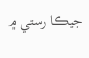جيڪا رستي ۾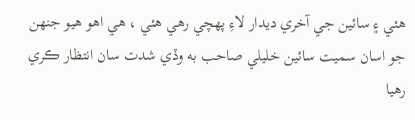هئي ۽ سائين جي آخري ديدار لاءِ پهچي رهي هئي ، هي اهو هيو جنهن جو اسان سميت سائين خليلي صاحب به وڏي شدت سان انتظار ڪري رهيا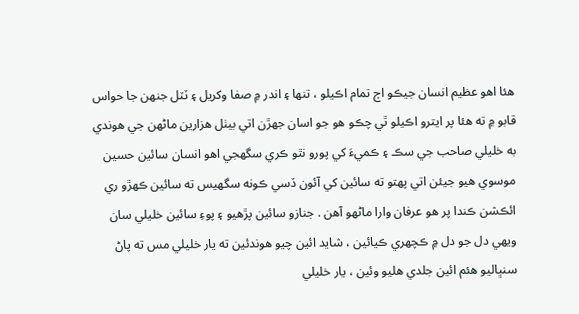هئا اهو عظيم انسان جيڪو اڄ تمام اڪيلو ، تنها ۽ اندر ۾ صفا وکريل ۽ ٽٽل جنهن جا حواس قابو ۾ ته هئا پر ايترو اڪيلو ٿي چڪو هو جو اسان جهڙن اتي بيٺل هزارين ماڻهن جي هوندي به خليلي صاحب جي سڪ ۽ ڪميءَ کي پورو نٿو ڪري سگهجي اهو انسان سائين حسين موسوي هيو جيئن اتي پهتو ته سائين کي آئون ڏسي ڪونه سگهيس ته سائين ڪهڙو ري ائڪشن ڪندا پر هو عرفان وارا ماڻهو آهن . جنازو سائين پڙهيو ۽ پوءِ سائين خليلي سان ويهي دل جو دل ۾ ڪچهري ڪيائين ، شايد ائين چيو هوندئين ته يار خليلي مس ته پاڻ سنڀاليو هئم ائين جلدي هليو وئين ، يار خليلي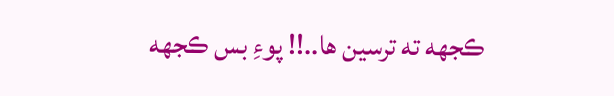ڪجهه ته ترسين ها..!! پوءِ بس ڪجهه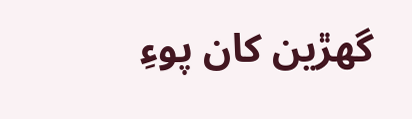گهڙين کان پوءِ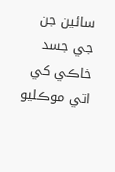سائين جن جي جسد خاڪي کي اتي موڪليو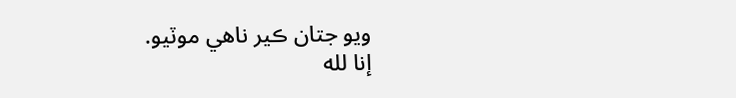ويو جتان ڪير ناهي موٽيو.
إنا لله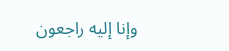وإنا إليه راجعون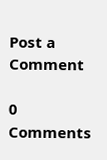Post a Comment

0 Comments